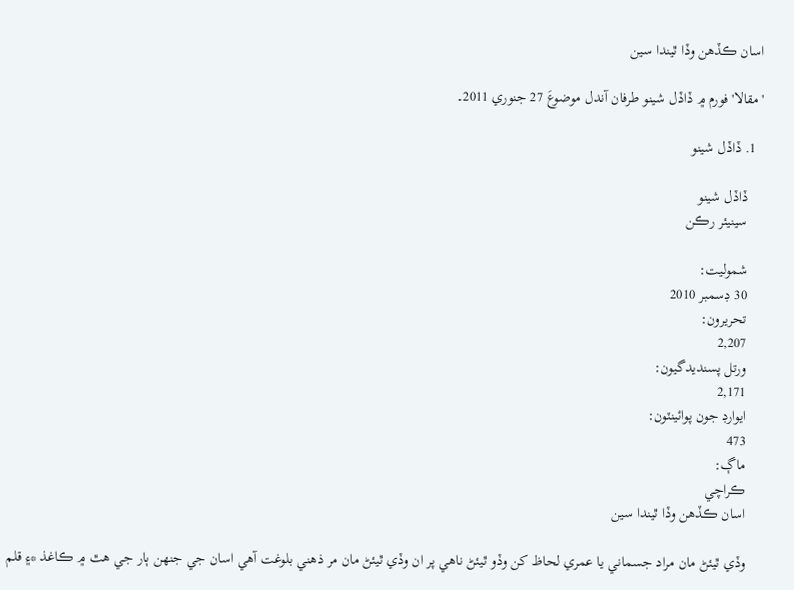اسان ڪڏهن وڏا ٿيندا سين

'مقالا' فورم ۾ ڏاڏل شينو طرفان آندل موضوعَ 27 جنوري 2011۔

  1. ڏاڏل شينو

    ڏاڏل شينو
    سينيئر رڪن

    شموليت:
    30 ڊسمبر 2010
    تحريرون:
    2,207
    ورتل پسنديدگيون:
    2,171
    ايوارڊ جون پوائينٽون:
    473
    ماڳ:
    ڪراچي
    اسان ڪڏهن وڏا ٿيندا سين

    وڏي ٿيئڻ مان مراد جسماني يا عمري لحاظ کن وڏو ٿيئڻ ناهي پر ان وڏي ٿيئڻ مان مر ذهني بلوغت آهي اسان جي جنهن ٻار جي هٿ ۾ ڪاغذ *۽ قلم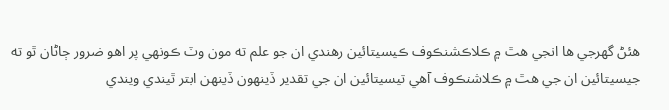هئڻ گهرجي ها انجي هٿ ۾ ڪلاڪشنڪوف ڪيسيتائين رهندي ان جو علم ته مون وٽ ڪونهي پر اهو ضرور ڄاڻان ٿو ته جيسيتائين ان جي هٿ ۾ ڪلاشنڪوف آهي تيسيتائين ان جي تقدير ڏينهون ڏينهن ابتر ٿيندي ويندي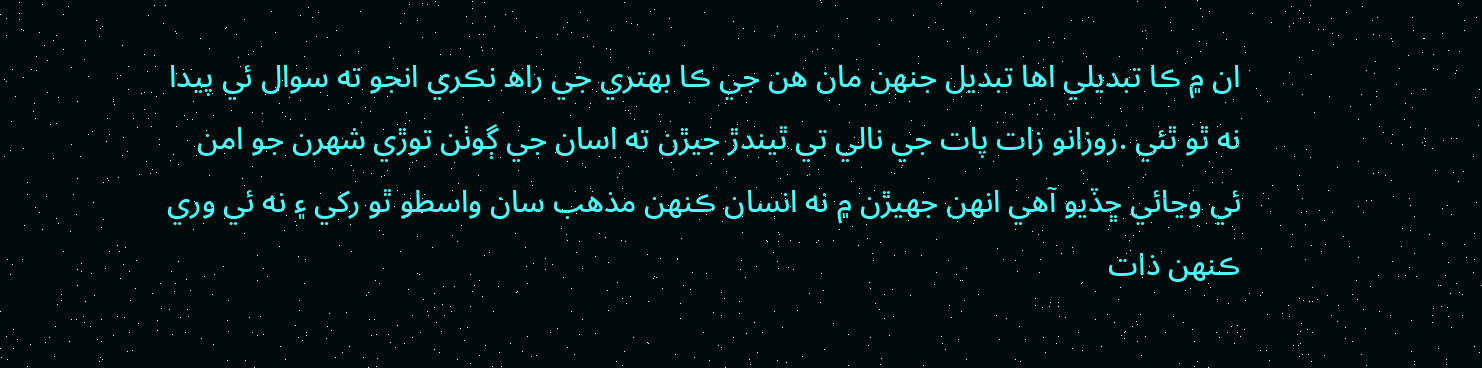ان ۾ ڪا تبديلي اها تبديل جنهن مان هن جي ڪا بهتري جي راھ نڪري انجو ته سوال ئي پيدا نه ٿو ٿئي .روزانو زات پات جي نالي تي ٿيندڙ جيڙن ته اسان جي ڳوٺن توڙي شهرن جو امن ئي وڃائي ڇڏيو آهي انهن جهيڙن ۾ نه انسان ڪنهن مذهب سان واسطو ٿو رکي ۽ نه ئي وري ڪنهن ذات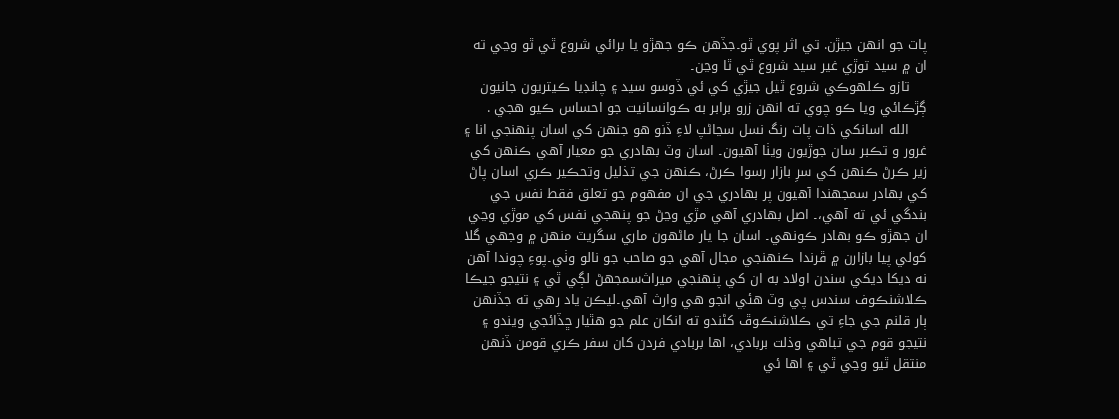پات جو انهن جيڙن. تي اثر پوي ٿو۔جڏهن ڪو جهڙو يا برائي شروع ٿي ٿو وڃي ته ان ۾ سيد توڙي غير سيد شروع ٿي ٿا وڃن۔
    تازو ڪلهوڪي شروع ٿيل جيڙي کي ئي ڏوسو سيد ۽ چانڊيا ڪيتريون جانيون ڳڙڪائي ويا ڪو چوي ته انهن زرو برابر به ڪوانسانيت جو احساس ڪيو هجي .
    الله اسانکي ذات پات رنگ نسل سڃاڻپ لاءِ ڏنو هو جنهن کي اسان پنهنجي انا ۽ غرور و تڪبر سان جوڙيون ويٺا آهيون۔ اسان وٽ بهادري جو معيار آهي ڪنهن کي زير ڪرڻ ڪنهن کي سرِ بازار رسوا ڪرڻ، ڪنهن جي تذليل وتحڪير ڪري اسان پاڻ کي بهادر سمجهندا آهيون پر بهادري جي ان مفهوم جو تعلق فقط نفس جي بندگي ئي ته آهي،۔ اصل بهادري آهي مڙي وڃڻ جو پنهجي نفس کي موڙي وڃي ان جهڙو ڪو بهادر ڪونهي۔ اسان جا يار ماڻهون ماري سگريٽ منهن ۾ وجهي گلا کولي پيا بازارن ۾ ڦرندا ڪنهنجي مجال آهي جو صاحب جو نالو وٺي۔پوءِ چوندا آهن نه ديکا ديکي سندن اولاد به ان کي پنهنجي ميراث‌سمجهڻ لڳي ٿي ۽ نتيجو جيڪا ڪلاشنڪوف سندس پي وٽ هئي انجو هي وارث آهي۔ليڪن ياد رهي ته جڏنهن ٻار قلنم جي جاءِ تي ڪلاشنڪوڦ کڻندو ته انکان علم جو هٿيار ڇڏائجي ويندو ۽ نتيجو قوم جي تباهي وذلت بربادي، اها بربادي فردن کان سفر ڪري قومن ڏنهن منتقل ٿيو وڃي ٿي ۽ اها ئي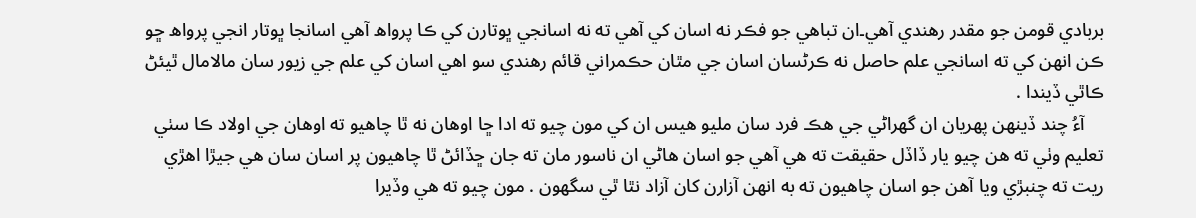بربادي قومن جو مقدر رهندي آهي۔ان تباهي جو فڪر نه اسان کي آهي ته نه اسانجي ڀوتارن کي ڪا پرواھ آهي اسانجا ڀوتار انجي پرواھ ڇو ڪن انهن کي ته اسانجي علم حاصل نه ڪرڻسان اسان جي مٿان حڪمراني قائم رهندي سو اهي اسان کي علم جي زيور سان مالامال ٿيئڻ ڪاٿي ڏيندا .
    آءُ چند ڏينهن پهريان ان گهراڻي جي هڪ فرد سان مليو هيس ان کي مون چيو ته ادا ڇا اوهان نه ٿا چاهيو ته اوهان جي اولاد ڪا سٺي تعليم وٺي ته هن چيو يار ڏاڏل حقيقت ته هي آهي جو اسان هاڻي ان ناسور مان ته جان ڇڏائڻ ٿا چاهيون پر اسان سان هي جيڙا اهڙي ريت ته چنبڙي ويا آهن جو اسان چاهيون ته به انهن آزارن کان آزاد نٿا ٿي سگهون . مون چيو ته هي وڏيرا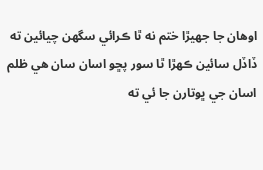اوهان جا جهيڙا ختم نه ٿا ڪرائي سگهن چيائين ته ڏاڏل سائين ڪهڙا ٿا سور پڇو اسان سان هي ظلم اسان جي ڀوتارن جا ئي ته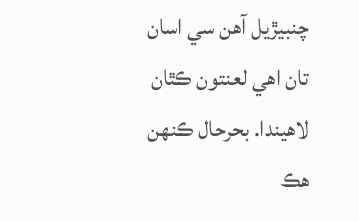چنبيڙيل آهن سي اسان تان اهي لعنتون ڪٿان لاهيندا. بحرحال ڪنهن هڪ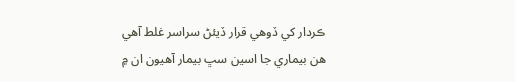ڪردار کي ڏوهي قرار ڏيئڻ سراسر غلط آهي هن بيماري جا اسين سڀ بيمار آهيون ان ۾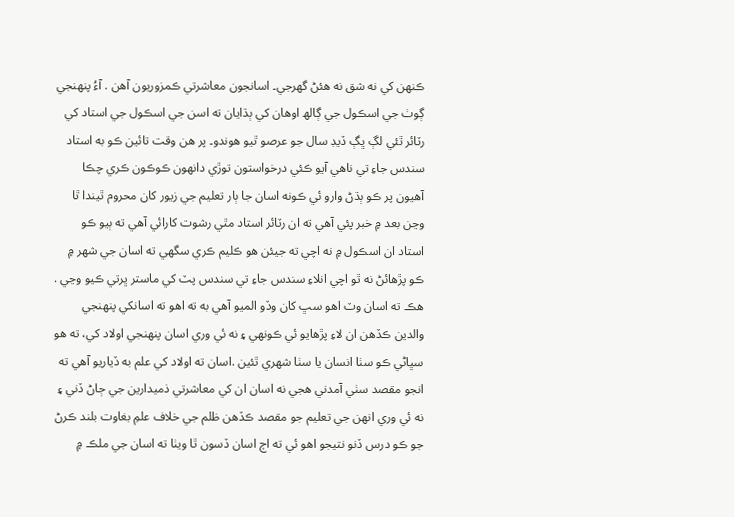ڪنهن کي نه شق نه هئڻ گهرجي۔ اسانجون معاشرتي ڪمزوريون آهن . آءُ پنهنجي ڳوٺ جي اسڪول جي ڳالھ اوهان کي ٻڌايان ته اسن جي اسڪول جي استاد کي رٽائر ٿئي لڳ ڀڳ ڏيڊ سال جو عرصو ٿيو هوندو۔ پر هن وقت تائين ڪو به استاد سندس جاءِ تي ناهي آيو ڪئي درخواستون توڙي دانهون ڪوڪون ڪري چڪا آهيون پر ڪو ٻڌڻ وارو ئي ڪونه اسان جا ٻار تعليم جي زيور کان محروم ٿيندا ٿا وڃن بعد ۾ خبر پئي آهي ته ان رٽائر استاد مٿي رشوت کارائي آهي ته ٻيو ڪو استاد ان اسڪول ۾ نه اچي ته جيئن هو ڪليم ڪري سگهي ته اسان جي شهر ۾ ڪو پڙهائڻ نه ٿو اچي انلاءِ سندس جاءِ تي سندس پٽ کي ماستر ڀرتي ڪيو وڃي . هڪ ته اسان وٽ اهو سڀ کان وڏو الميو آهي به ته اهو ته اسانکي پنهنجي والدين ڪڏهن ان لاءِ پڙهايو ئي ڪونهي ۽ نه ئي وري اسان پنهنجي اولاد کي، ته هو سڀاڻي ڪو سٺا انسان يا سٺا شهري ٿئين .اسان ته اولاد کي علم به ڏياريو آهي ته انجو مقصد سٺي آمدني هجي نه اسان ان کي معاشرتي ذميدارين جي ڄاڻ ڏني ۽ نه ئي وري انهن جي تعليم جو مقصد ڪڏهن ظلم جي خلاف علمِ بغاوت بلند ڪرڻ جو ڪو درس ڏنو نتيجو اهو ئي ته اڄ اسان ڏسون ٿا ويٺا ته اسان جي ملڪ ۾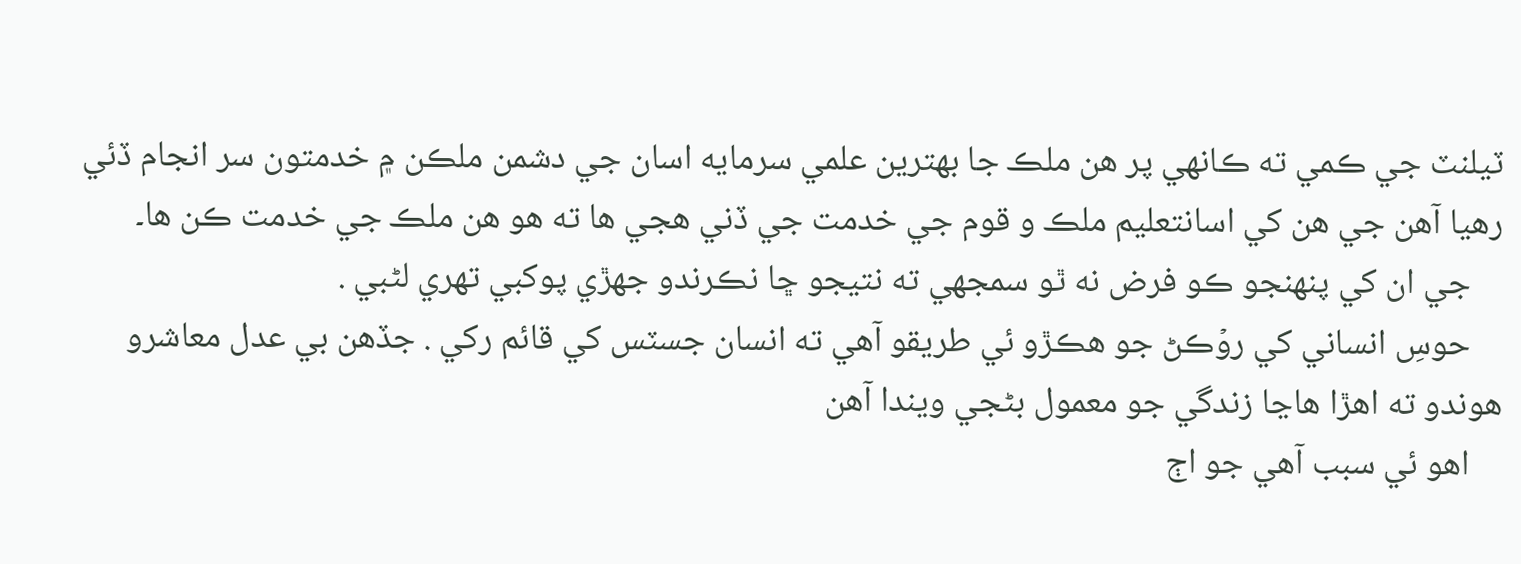ٽيلنٽ جي ڪمي ته ڪانهي پر هن ملڪ جا بهترين علمي سرمايه اسان جي دشمن ملڪن ۾ خدمتون سر انجام ڏئي رهيا آهن جي هن کي اسانتعليم ملڪ و قوم جي خدمت جي ڏني هجي ها ته هو هن ملڪ جي خدمت ڪن ها۔
    جي ان کي پنهنجو ڪو فرض نه ٿو سمجهي ته نتيجو ڇا نڪرندو جهڙي پوکبي تهري لڻبي .
    حوسِ انساني کي روۡڪڻ جو هڪڙو ئي طريقو آهي ته انسان جسٽس کي قائم رکي . جڏهن بي عدل معاشرو هوندو ته اهڙا هاڃا زندگي جو معمول بڻجي ويندا آهن
    اهو ئي سبب آهي جو اڄ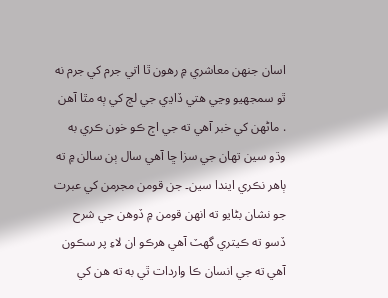اسان جنهن معاشري ۾ رهون ٿا اتي جرم کي جرم نه ٿو سمجهيو وڃي هتي ڏاڍي جي لڄ کي ٻه مٿا آهن . ماڻهن کي خبر آهي ته جي اڄ ڪو خون ڪري به وڌو سين تهان جي سزا ڇا آهي سال ٻن سالن ۾ ته ٻاهر نڪري ايندا سين۔ جن قومن مجرمن کي عبرت جو نشان بڻايو ته انهن قومن ۾ ڏوهن جي شرح ڏسو ته ڪيتري گهٽ آهي هرڪو ان لاءِ پر سڪون آهي ته جي انسان ڪا واردات ٿي به ته هن کي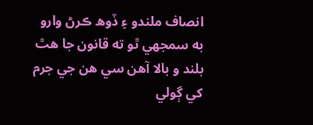انصاف ملندو ۽ ڏوھ ڪرڻ وارو به سمجهي ٿو ته قانون جا هٿ بلند و بالا آهن سي هن جي جرم کي ڳولي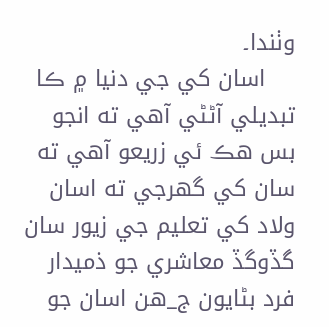وٺندا۔
    اسان کي جي دنيا ۾ ڪا تبديلي آڻڻي آهي ته انجو بس هڪ ئي زريعو آهي ته سان کي گهرجي ته اسان ولاد کي تعليم جي زيور سان گڏوگڏ معاشري جو ذميدار فرد بڻايون ج_هن اسان جو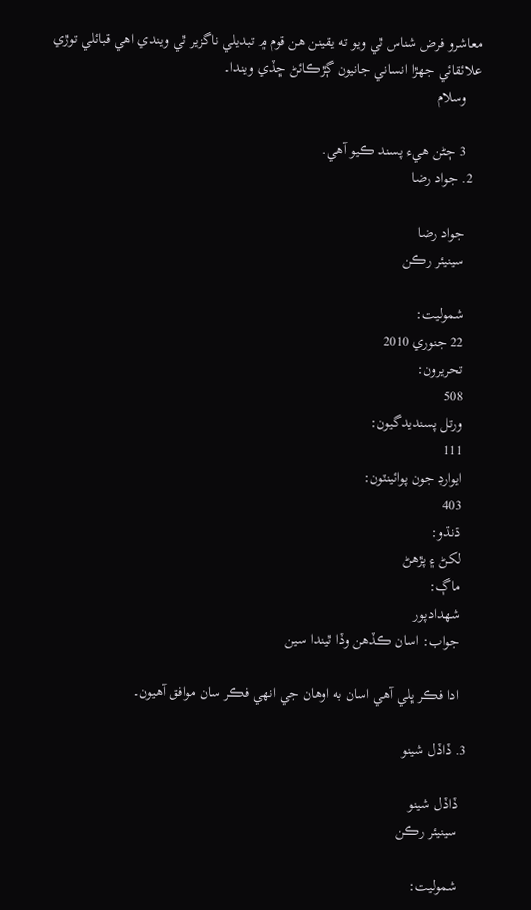معاشرو فرض شناس ٿي ويو ته يقينن هن قوم ۾ تبديلي ناگزير ٿي ويندي اهي قبائلي توڙي علائقائي جهڙا انساني جانيون ڳڙڪائڻ ڇڏي ويندا۔
    وسلام

    3 ڄڻن هيء پسند ڪيو آهي.
  2. جواد رضا

    جواد رضا
    سينيئر رڪن

    شموليت:
    22 جنوري 2010
    تحريرون:
    508
    ورتل پسنديدگيون:
    111
    ايوارڊ جون پوائينٽون:
    403
    ڌنڌو:
    لکڻ ۽ پڙهڻ
    ماڳ:
    شهدادپور
    جواب: اسان ڪڏهن وڏا ٿيندا سين

    ادا فڪر ڀلي آهي اسان به اوهان جي انهي فڪر سان موافق آهيون۔

  3. ڏاڏل شينو

    ڏاڏل شينو
    سينيئر رڪن

    شموليت: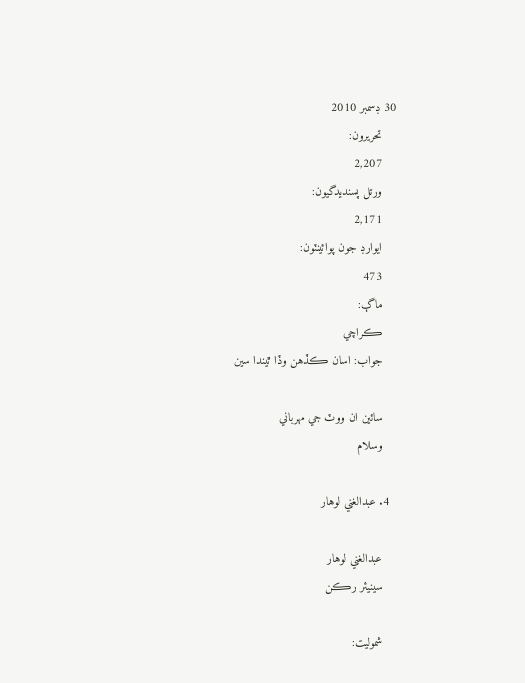30 ڊسمبر 2010
    تحريرون:
    2,207
    ورتل پسنديدگيون:
    2,171
    ايوارڊ جون پوائينٽون:
    473
    ماڳ:
    ڪراچي
    جواب: اسان ڪڏهن وڏا ٿيندا سين

    سائين ان ووٽ جي مهرباني
    وسلام

  4. عبدالغني لوهار

    عبدالغني لوهار
    سينيئر رڪن

    شموليت: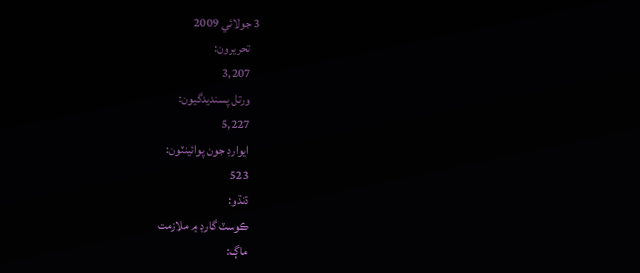3 جولائي 2009
    تحريرون:
    3,207
    ورتل پسنديدگيون:
    5,227
    ايوارڊ جون پوائينٽون:
    523
    ڌنڌو:
    ڪوسٽ گارڊ ۾ ملازمت
    ماڳ: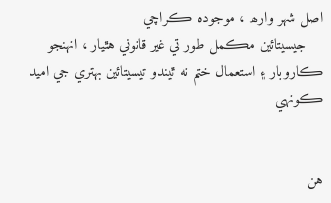اصل شهر وارھ ، موجوده ڪراچي
    جيسيتائين مڪمل طور تي غير قانوني هٿيار ، انهنجو ڪاروبار ۽ استعمال ختم نه ٿيندو تيسيتائين بهتري جي اميد ڪونهي


هن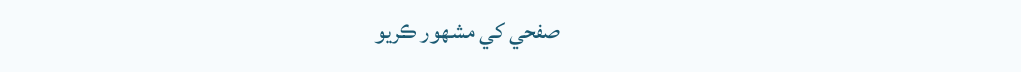صفحي کي مشهور ڪريو